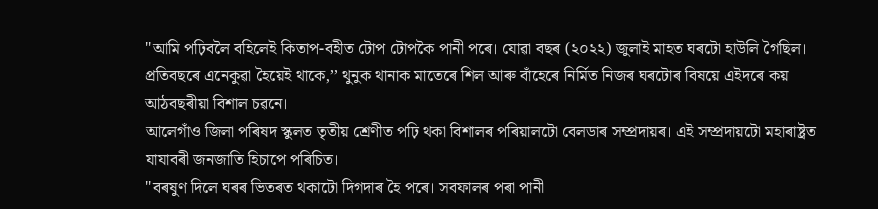''আমি পঢ়িবলৈ বহিলেই কিতাপ-বহীত টোপ টোপকৈ পানী পৰে। যোৱা বছৰ (২০২২) জুলাই মাহত ঘৰটো হাউলি গৈছিল। প্ৰতিবছৰে এনেকুৱা হৈয়েই থাকে,’’ থুনুক থানাক মাতেৰে শিল আৰু বাঁহেৰে নিৰ্মিত নিজৰ ঘৰটোৰ বিষয়ে এইদৰে কয় আঠবছৰীয়া বিশাল চৱনে।
আলেগাঁও জিলা পৰিষদ স্কুলত তৃতীয় শ্ৰেণীত পঢ়ি থকা বিশালৰ পৰিয়ালটো বেলডাৰ সম্প্ৰদায়ৰ। এই সম্প্ৰদায়টো মহাৰাষ্ট্ৰত যাযাবৰী জনজাতি হিচাপে পৰিচিত।
''বৰষুণ দিলে ঘৰৰ ভিতৰত থকাটো দিগদাৰ হৈ পৰে। সবফালৰ পৰা পানী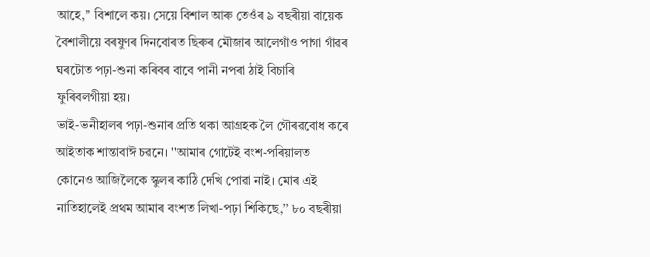আহে,’’ বিশালে কয়। সেয়ে বিশাল আৰু তেওঁৰ ৯ বছৰীয়া বায়েক বৈশালীয়ে বৰষুণৰ দিনবোৰত ছিৰুৰ মৌজাৰ আলেগাঁও পাগা গাঁৱৰ ঘৰটোত পঢ়া-শুনা কৰিবৰ বাবে পানী নপৰা ঠাই বিচাৰি ফুৰিবলগীয়া হয়।
ভাই-ভনীহালৰ পঢ়া-শুনাৰ প্ৰতি থকা আগ্ৰহক লৈ গৌৰৱবোধ কৰে আইতাক শান্তাবাঈ চৱনে। ''আমাৰ গোটেই বংশ-পৰিয়ালত কোনেও আজিলৈকে স্কুলৰ কাঠি দেখি পোৱা নাই। মোৰ এই নাতিহালেই প্ৰথম আমাৰ বংশত লিখা-পঢ়া শিকিছে,’’ ৮০ বছৰীয়া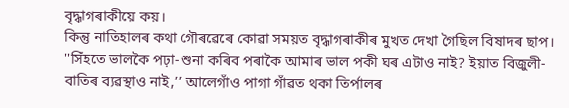বৃদ্ধাগৰাকীয়ে কয়।
কিন্তু নাতিহালৰ কথা গৌৰৱেৰে কোৱা সময়ত বৃদ্ধাগৰাকীৰ মুখত দেখা গৈছিল বিষাদৰ ছাপ। ''সিঁহতে ভালকৈ পঢ়া-শুনা কৰিব পৰাকৈ আমাৰ ভাল পকী ঘৰ এটাও নাই? ইয়াত বিজুলী-বাতিৰ ব্যৱস্থাও নাই,’’ আলেগাঁও পাগা গাঁৱত থকা তিৰ্পালৰ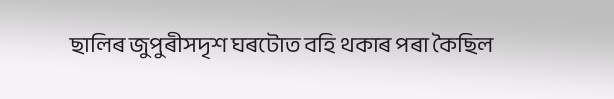ছালিৰ জুপুৰীসদৃশ ঘৰটোত বহি থকাৰ পৰা কৈছিল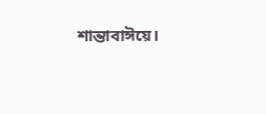শান্তাবাঈয়ে।